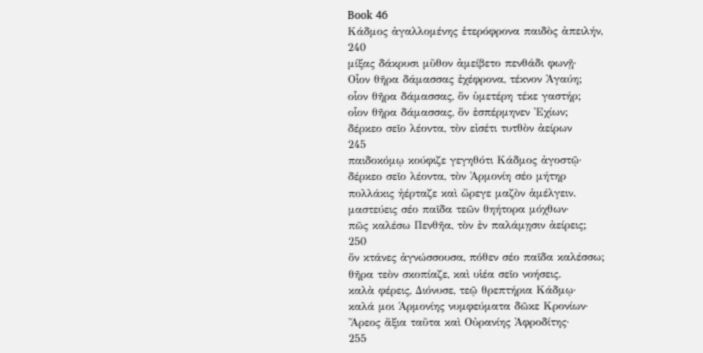Book 46
Κάδμος ἀγαλλομένης ἑτερόφρονα παιδὸς ἀπειλήν,
240
μίξας δάκρυσι μῦθον ἀμείβετο πενθάδι φωνῇ·
Οἷον θῆρα δάμασσας ἐχέφρονα, τέκνον Ἀγαύη;
οἷον θῆρα δάμασσας, ὅν ὑμετέρη τέκε γαστήρ;
οἷον θῆρα δάμασσας, ὅν ἐσπέρμηνεν Ἐχίων;
δέρκεο σεῖο λέοντα, τὸν εἰσέτι τυτθὸν ἀείρων
245
παιδοκόμῳ κούφιζε γεγηθότι Κάδμος ἀγοστῷ·
δέρκεο σεῖο λέοντα, τὸν Ἁρμονίη σέο μήτηρ
πολλάκις ἠέρταζε καὶ ὤρεγε μαζὸν ἀμέλγειν.
μαστεύεις σέο παῖδα τεῶν θηήτορα μόχθων·
πῶς καλέσω Πενθῆα, τὸν ἐν παλάμῃσιν ἀείρεις;
250
ὅν κτάνες ἀγνώσσουσα, πόθεν σέο παῖδα καλέσσω;
θῆρα τεὸν σκοπίαζε, καὶ υἱέα σεῖο νοήσεις.
καλὰ φέρεις, Διόνυσε, τεῷ θρεπτήρια Κάδμῳ·
καλά μοι Ἁρμονίης νυμφεύματα δῶκε Κρονίων·
Ἄρεος ἄξια ταῦτα καὶ Οὐρανίης Ἀφροδίτης·
255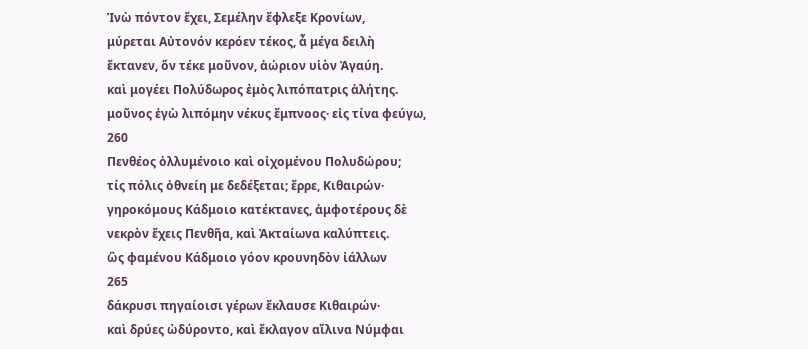Ἰνὼ πόντον ἔχει, Σεμέλην ἔφλεξε Κρονίων,
μύρεται Αὐτονόν κερόεν τέκος, ἆ μέγα δειλὴ
ἔκτανεν, ὅν τέκε μοῦνον, ἀώριον υἱὸν Ἀγαύη.
καὶ μογέει Πολύδωρος ἐμὸς λιπόπατρις ἀλήτης.
μοῦνος ἐγὼ λιπόμην νέκυς ἔμπνοος· εἰς τίνα φεύγω,
260
Πενθέος ὀλλυμένοιο καὶ οἰχομένου Πολυδώρου;
τίς πόλις ὀθνείη με δεδέξεται; ἔρρε, Κιθαιρών·
γηροκόμους Κάδμοιο κατέκτανες, ἀμφοτέρους δὲ
νεκρὸν ἔχεις Πενθῆα, καὶ Ἀκταίωνα καλύπτεις.
ὣς φαμένου Κάδμοιο γόον κρουνηδὸν ἰάλλων
265
δάκρυσι πηγαίοισι γέρων ἔκλαυσε Κιθαιρών·
καὶ δρύες ὠδύροντο, καὶ ἔκλαγον αἴλινα Νύμφαι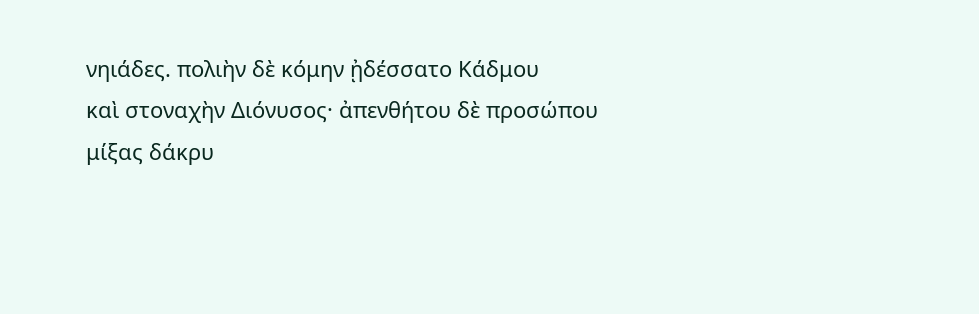νηιάδες. πολιὴν δὲ κόμην ᾐδέσσατο Κάδμου
καὶ στοναχὴν Διόνυσος· ἀπενθήτου δὲ προσώπου
μίξας δάκρυ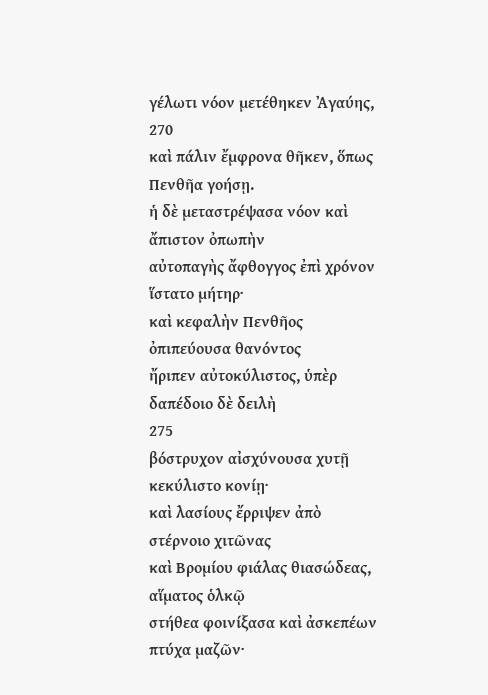γέλωτι νόον μετέθηκεν Ἀγαύης,
270
καὶ πάλιν ἔμφρονα θῆκεν, ὅπως Πενθῆα γοήσῃ.
ἡ δὲ μεταστρέψασα νόον καὶ ἄπιστον ὀπωπὴν
αὐτοπαγὴς ἄφθογγος ἐπὶ χρόνον ἵστατο μήτηρ·
καὶ κεφαλὴν Πενθῆος ὀπιπεύουσα θανόντος
ἤριπεν αὐτοκύλιστος, ὑπὲρ δαπέδοιο δὲ δειλὴ
275
βόστρυχον αἰσχύνουσα χυτῇ κεκύλιστο κονίῃ·
καὶ λασίους ἔρριψεν ἀπὸ στέρνοιο χιτῶνας
καὶ Βρομίου φιάλας θιασώδεας, αἵματος ὁλκῷ
στήθεα φοινίξασα καὶ ἀσκεπέων πτύχα μαζῶν·